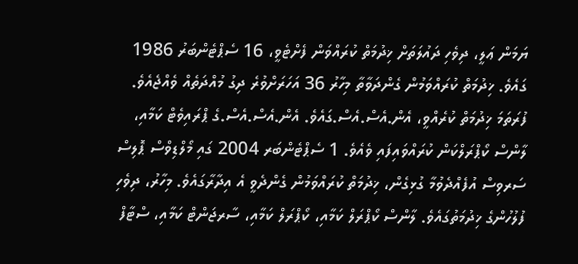ޔަމަން ޢަލީ، ދިވެހި ދައުލަތަށް ޚިދުމަތް ކުރައްވަން ފެށްޓެވީ، 16 ސެޕްޓެންބަރު 1986 ގައެވެ. ޚިދުމަތް ކުރައްވަމުން ގެންދަވާތާ މިހާރު 36 އަހަރަށްވުރެ ދިގު މުއްދަތެއް ވެއްޖެއެވެ. ފުރަތަމަ ޚިދުމަތް ކުރެއްވީ، އެން.އެސް.އެސް.ގައެވެ. އެން.އެސް.އެސް.ގެ ޕްރައިވެޓް ކަމާއި، ލާންސް ކޯޕްރަލްކަން ކުރައްވައިފައި ވެއެވެ. 1 ސެޕްޓެންބަރ 2004 ގައި މޯލްޑިވްސް ޕޮލިސް ސަރވިސް އުފެއްދެވުމާ ގުޅިގެން، ޚިދުމަތް ކުރައްވަމުން ގެންދެވީ އެ އިދާރާގައެވެ. މިހާރު، ދިވެހި ފުލުހުންގެ ޚިދުމަތުގައެވެ. ލާންސް ކޯޕްރަލް ކަމާއި، ކޯޕްރަލް ކަމާއި، ސާރޖަންޓް ކަމާއި، ސްޓާފް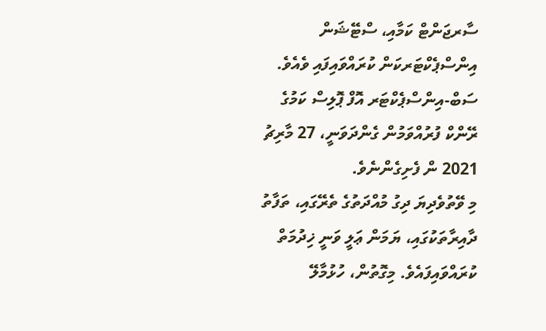ސާރޖަންޓް ކަމާއި، ސްޓޭޝަން އިންސްޕެކްޓަރކަން ކުރައްވައިފައި ވެއެވެ. ސަބް-އިންސްޕެކްޓަރ އޮފް ޕޮލިސް ކަމުގެ ރޭންކް ފުރުއްވަމުން ގެންދަވަނީ، 27 މާރިޗު 2021 ން ފެށިގެންނެވެ.
މި ވޭތުވެދިޔަ ދިގު މުއްދަތުގެ ތެރޭގައި، ތަފާތު ދާއިރާތަކުގައި، ޔަމަން ޢަލީ ވަނީ ޚިދުމަތް ކުރައްވައިފައެވެ. މިގޮތުން، ހުޅުމާލޭ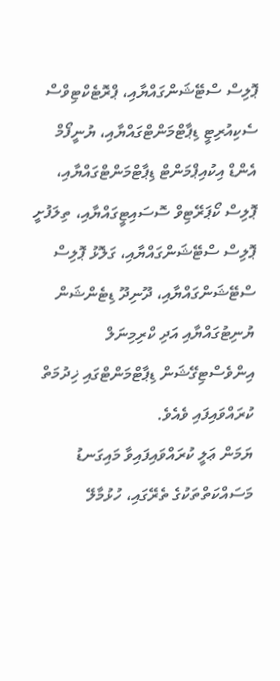ޕޮލިސް ސްޓޭޝަންގައްޔާއި، ޕްރޮޓެކްޓިވްސް ސެކިއުރިޓީ ޑިޕާޓްމަންޓްގައްޔާއި، ޔުނީފޯމް އެންޑް އިކުއިޕްމަންޓް ޑިޕާޓްމަންޓްގައްޔާއި، ޕޮލިސް ކޯޕަރޭޓިވް ސޮސައިޓީގައްޔާއި، ތިލަފުށީ ޕޮލިސް ސްޓޭޝަންގައްޔާއި، ގަލޮޅު ޕޮލިސް ސްޓޭޝަންގައްޔާއި، ދޫނިދޫ ޑިޓެންޝަން ޔުނިޓުގައްޔާއި އަދި ކްރިމިނަލް އިންވެސްޓިގޭޝަން ޑިޕާޓްމަންޓްގައި ޚިދުމަތް ކުރައްވައިފައި ވެއެވެ.
ޔަމަން ޢަލީ ކުރައްވައިފައިވާ މައިގަނޑު މަސައްކަތްތަކުގެ ތެރޭގައި، ހުޅުމާލޭ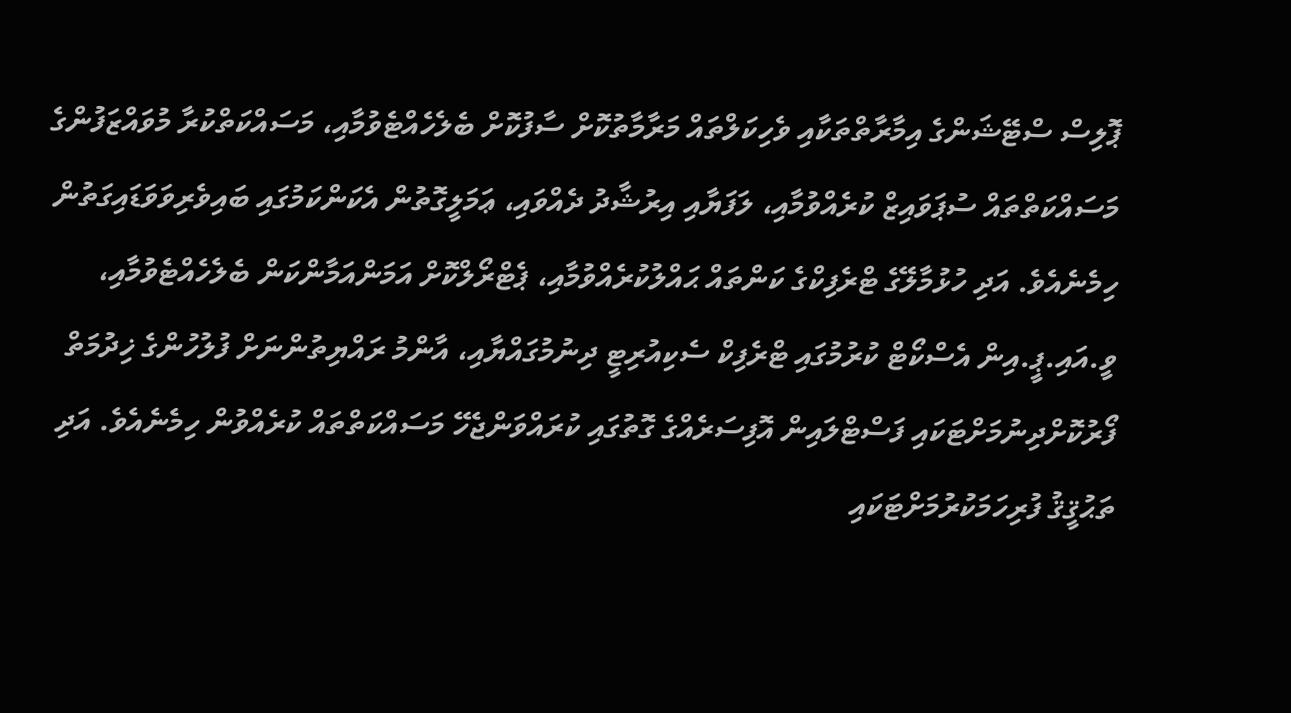ޕޮލިސް ސްޓޭޝަންގެ އިމާރާތްތަކާއި ވެހިކަލްތައް މަރާމާތުކޮށް ސާފުކޮށް ބެލެހެއްޓެވުމާއި، މަސައްކަތްކުރާ މުވައްޒަފުންގެ މަސައްކަތްތައް ސުޕަވައިޒް ކުރެއްވުމާއި، ލަފަޔާއި އިރުޝާދު ދެއްވައި، ޢަމަލީގޮތުން އެކަންކަމުގައި ބައިވެރިވަވަޑައިގަތުން ހިމެނެއެވެ. އަދި ހުޅުމާލޭގެ ޓްރެފިކްގެ ކަންތައް ޙައްލުކުރެއްވުމާއި، ޕެޓްރޯލްކޮށް އަމަންއަމާންކަން ބެލެހެއްޓެވުމާއި، ވީ.އައި.ޕީ.އިން އެސްކޯޓް ކުރުމުގައި ޓްރެފިކް ސެކިއުރިޓީ ދިނުމުގައްޔާއި، އާންމު ރައްޔިތުންނަށް ފުލުހުންގެ ޚިދުމަތް ފޯރުކޮށްދިނުމަށްޓަކައި ފަސްޓްލައިން އޮފިސަރެއްގެ ގޮތުގައި ކުރައްވަންޖެހޭ މަސައްކަތްތައް ކުރެއްވުން ހިމެނެއެވެ. އަދި ތަޙުޤީޤު ފުރިހަމަކުރުމަށްޓަކައި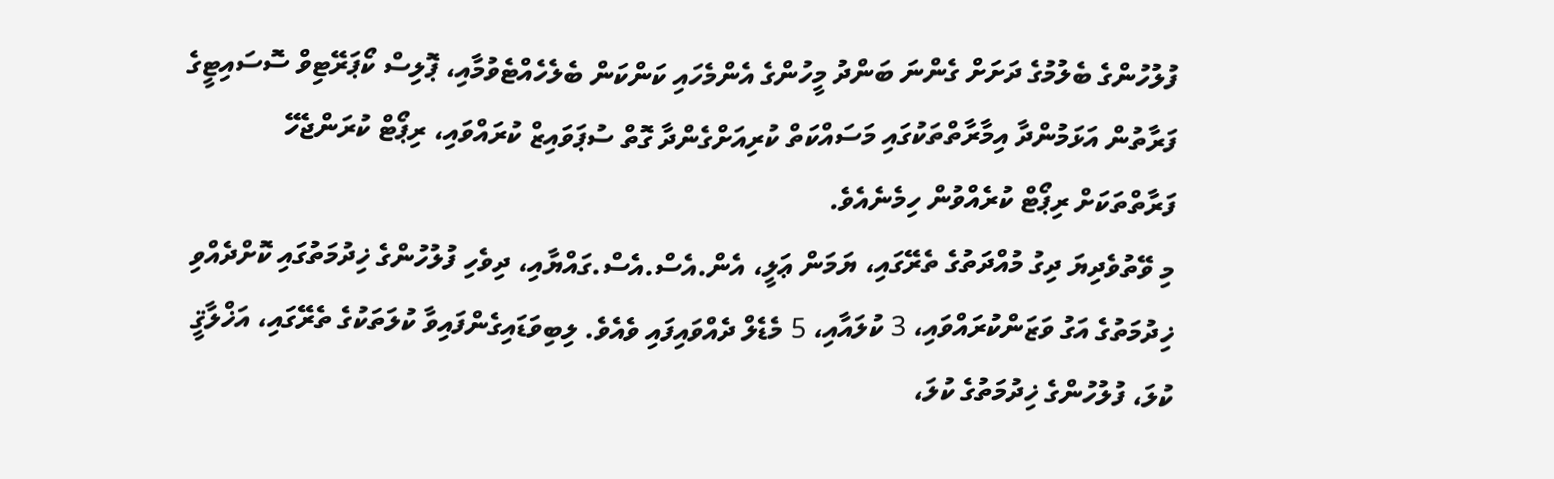ފުލުހުންގެ ބެލުމުގެ ދަށަށް ގެންނަ ބަންދު މީހުންގެ އެންމެހައި ކަންކަން ބެލެހެއްޓެވުމާއި، ޕޮލިސް ކޯޕަރޭޓިވް ސޮސައިޓީގެ ފަރާތުން އަޅަމުންދާ އިމާރާތްތަކުގައި މަސައްކަތް ކުރިއަށްގެންދާ ގޮތް ސުޕަވައިޒް ކުރައްވައި، ރިޕޯޓް ކުރަންޖެހޭ ފަރާތްތަކަށް ރިޕޯޓް ކުރެއްވުން ހިމެނެއެވެ.
މި ވޭތުވެދިޔަ ދިގު މުއްދަތުގެ ތެރޭގައި، ޔަމަން ޢަލީ، އެން.އެސް.އެސް.ގައްޔާއި، ދިވެހި ފުލުހުންގެ ޚިދުމަތުގައި ކޮށްދެއްވި ޚިދުމަތުގެ އަގު ވަޒަންކުރައްވައި، 3 ކުލައާއި، 5 މެޑެލް ދެއްވައިފައި ވެއެވެ. ލިބިވަޑައިގެންފައިވާ ކުލަތަކުގެ ތެރޭގައި، އަޚްލާޤީ ކުލަ، ފުލުހުންގެ ޚިދުމަތުގެ ކުލަ،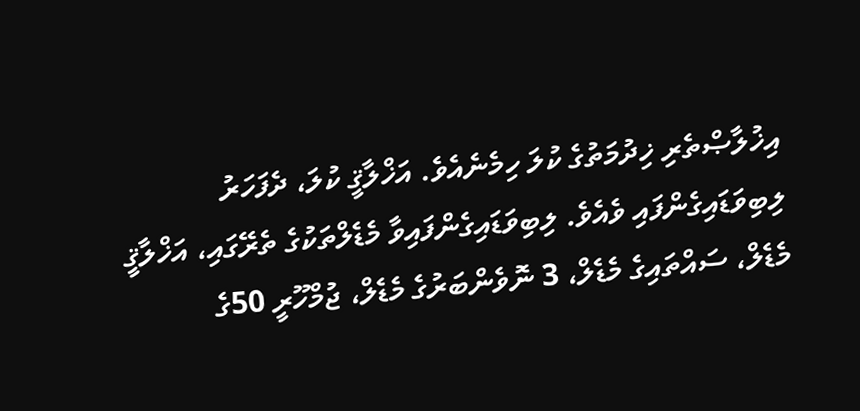އިޚުލާޞްތެރި ޚިދުމަތުގެ ކުލަ ހިމެނެއެވެ. އަޚްލާޤީ ކުލަ، ދެފަހަރު ލިބިވަޑައިގެންފައި ވެއެވެ. ލިބިވަޑައިގެންފައިވާ މެޑެލްތަކުގެ ތެރޭގައި، އަޚްލާޤީ މެޑެލް، ސައްތައިގެ މެޑެލް، 3 ނޮވެންބަރުގެ މެޑެލް، ޖުމްހޫރީ 50ގެ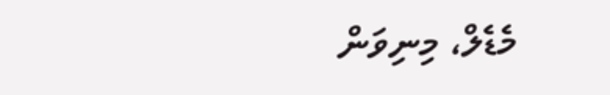މެޑެލް، މިނިވަން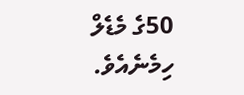50ގެ މެޑެލް ހިމެނެއެވެ.